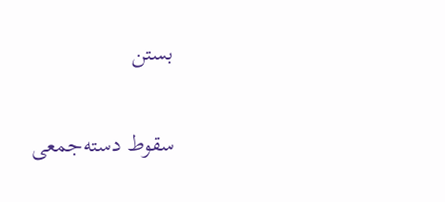بستن

سقوط دسته‌جمعی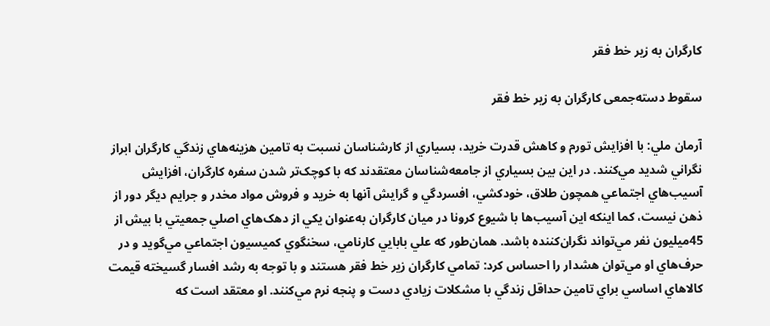کارگران به زیر خط فقر

سقوط دسته‌جمعی کارگران به زیر خط فقر

آرمان ملي: با افزايش تورم و کاهش قدرت خريد، بسياري از کارشناسان نسبت به تامين هزينه‌هاي زندگي کارگران ابراز نگراني شديد مي‌کنند. در اين بين بسياري از جامعه‌شناسان معتقدند که با کوچک‌تر شدن سفره کارگران، افزايش آسيب‌هاي اجتماعي همچون طلاق، خودکشي، افسردگي و گرايش آنها به خريد و فروش مواد مخدر و جرايم ديگر دور از ذهن نيست، کما اينکه اين آسيب‌ها با شيوع کرونا در ميان کارگران به‌عنوان يکي از دهک‌هاي اصلي جمعيتي با بيش از 45ميليون نفر مي‌تواند نگران‌کننده باشد. همان‌طور که علي بابايي کارنامي، سخنگوي کميسيون اجتماعي مي‌گويد و در حرف‌هاي او مي‌توان هشدار را احساس کرد: تمامي کارگران زير خط فقر هستند و با توجه به رشد افسار گسيخته قيمت کالاهاي اساسي براي تامين حداقل زندگي با مشکلات زيادي دست و پنجه نرم مي‌کنند. او معتقد است که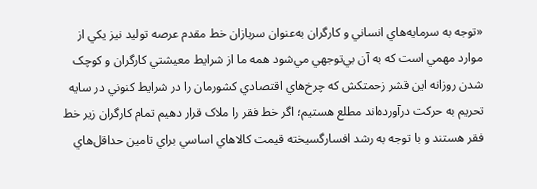«توجه به سرمايه‌هاي انساني و کارگران به‌عنوان سربازان خط مقدم عرصه توليد نيز يکي از موارد مهمي است که به آن بي‌‌‌توجهي مي‌شود همه ما از شرايط معيشتي کارگران و کوچک شدن روزانه اين قشر زحمتکش که چرخ‌هاي اقتصادي کشورمان را در شرايط کنوني در سايه تحريم به حرکت درآورده‌اند مطلع هستيم؛ اگر خط فقر را ملاک قرار دهيم تمام کارگران زير خط فقر هستند و با توجه به رشد افسارگسيخته قيمت کالاهاي اساسي براي تامين حداقل‌هاي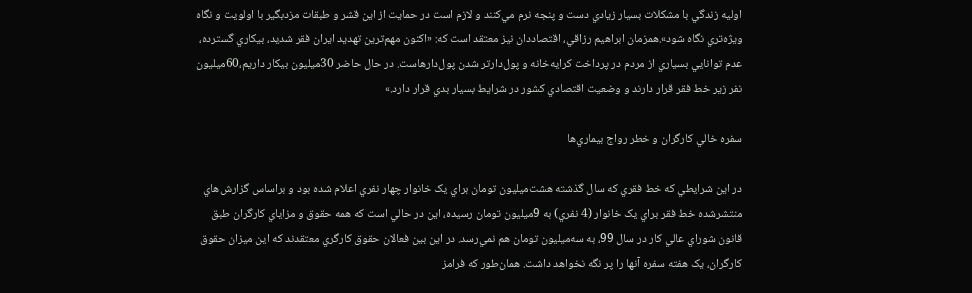اوليه زندگي با مشکلات بسيار زيادي دست و پنجه نرم مي‌کنند و لازم است در حمايت از اين قشر و طبقات مزدبگير با اولويت و نگاه ويژه‌تري نگاه شود».همزمان ابراهيم رزاقي، اقتصاددان نيز معتقد است که: «اکنون مهم‌ترين تهديد ايران فقر شديد، بيکاري گسترده، عدم توانايي بسياري از مردم در پرداخت کرايه‌خانه و پول‌دارتر شدن پول‌دارهاست. در حال حاضر 30ميليون بيکار داريم،60ميليون نفر زير خط فقر قرار دارند و وضعيت اقتصادي کشور در شرايط بسيار بدي قرار دارد.»

سفره خالي کارگران و خطر رواج بيماري‌ها

در اين شرايطي که خط فقري که سال گذشته هشت‌ميليون تومان براي يک خانوار چهار نفري اعلام شده بود و براساس گزارش‌هاي منتشرشده خط فقر براي يک خانوار (4 نفري) به 9ميليون تومان رسيده، اين در حالي‌ است که همه حقوق و مزاياي کارگران طبق قانون شوراي عالي کار در سال 99، به سه‌ميليون تومان هم نمي‌رسد. در اين بين فعالان حقوق کارگري معتقدند که اين ميزان حقوق کارگران، يک هفته سفره آنها را پر نگه نخواهد داشت. همان‌طور که فرامز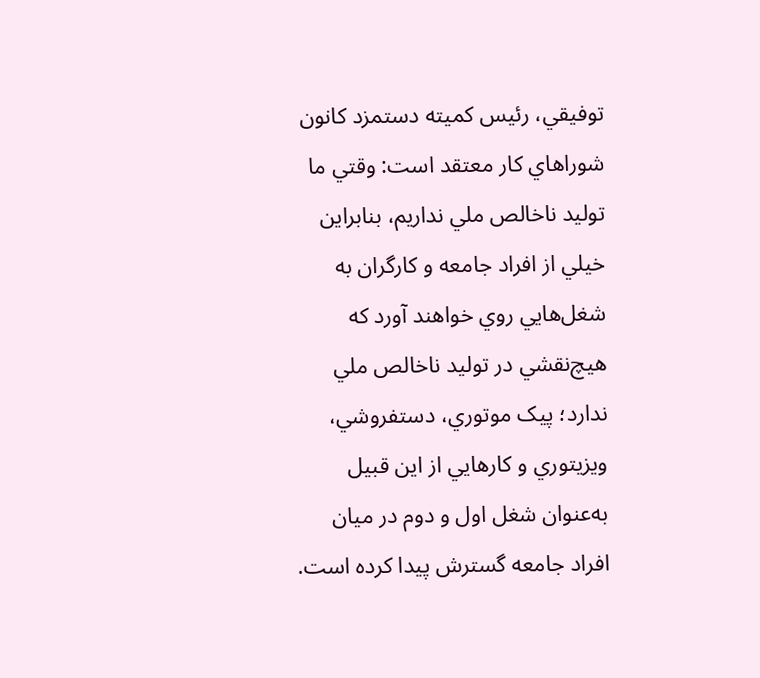توفيقي، رئيس کميته دستمزد کانون شوراهاي کار معتقد است: وقتي ما توليد ناخالص ملي نداريم، بنابراين خيلي از افراد جامعه و کارگران به شغل‌هايي روي خواهند آورد که هيچ‌نقشي در توليد ناخالص ملي ندارد؛ پيک موتوري، دستفروشي، ويزيتوري و کارهايي از اين قبيل به‌عنوان شغل اول و دوم در ميان افراد جامعه گسترش پيدا کرده است.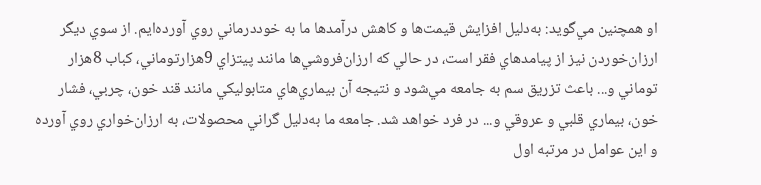او همچنين مي‌گويد: به‌دليل افزايش قيمت‌ها و کاهش درآمدها ما به خوددرماني روي آورده‌ايم. از سوي ديگر ارزان‌خوردن نيز از پيامدهاي فقر است، در حالي که ارزان‌فروشي‌ها مانند پيتزاي 9هزارتوماني، کباب 8هزار توماني و... باعث تزريق سم به جامعه مي‌شود و نتيجه آن بيماري‌هاي متابوليکي مانند قند خون، چربي، فشار خون، بيماري قلبي و عروقي و... در فرد خواهد شد. جامعه ما به‌دليل گراني محصولات، به ارزان‌خواري روي آورده‌ و اين عوامل در مرتبه اول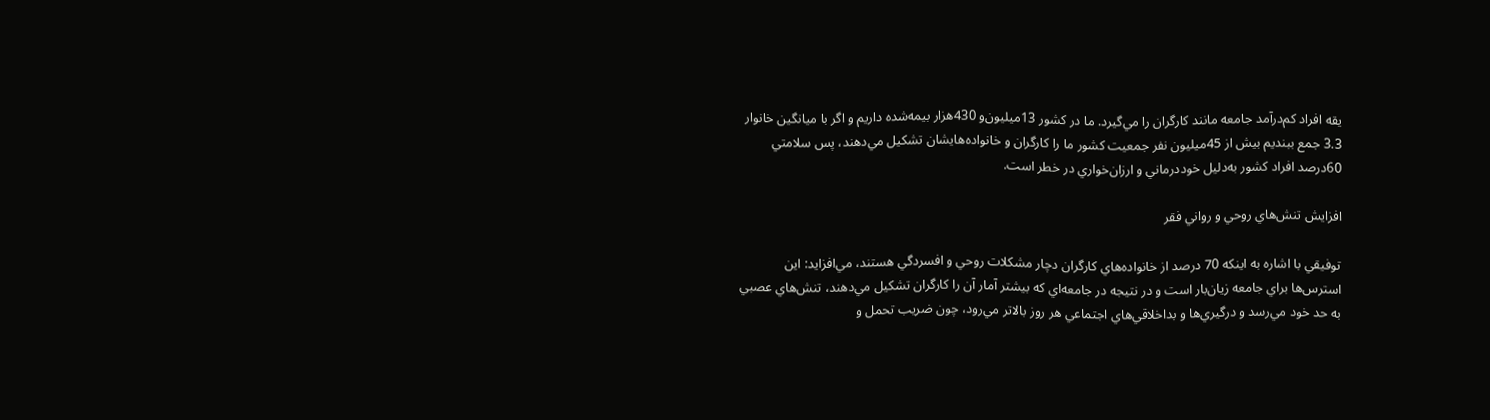يقه‌ افراد کم‌درآمد جامعه مانند کارگران را مي‌گيرد. ما در کشور 13ميليون‌و 430هزار بيمه‌شده داريم و اگر با ميانگين خانوار 3.3 جمع ببنديم بيش از 45ميليون نفر جمعيت کشور ما را کارگران و خانواده‌هايشان تشکيل مي‌دهند، پس سلامتي 60درصد افراد کشور به‌دليل خوددرماني و ارزان‌خواري در خطر است.

افزايش تنش‌هاي روحي و رواني فقر

توفيقي با اشاره به اينکه 70 درصد از خانواده‌هاي کارگران دچار مشکلات روحي و افسردگي هستند، مي‌افزايد: اين استرس‌ها براي جامعه زيان‌بار است و در نتيجه در جامعه‌اي که بيشتر آمار آن را کارگران تشکيل مي‌دهند، تنش‌هاي عصبي به حد خود مي‌رسد و درگيري‌ها و بداخلاقي‌هاي اجتماعي هر روز بالاتر مي‌رود، چون ضريب تحمل و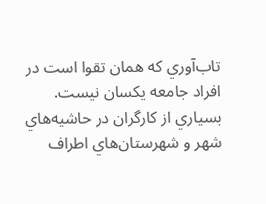تاب‌آوري که همان تقوا است در افراد جامعه يکسان نيست. بسياري از کارگران در حاشيه‌هاي‌‌ شهر و شهرستان‌هاي اطراف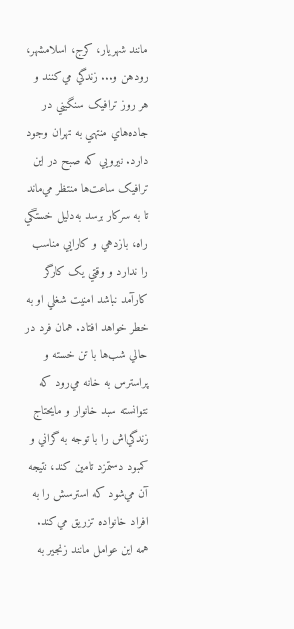مانند شهريار، کرج، اسلامشهر، رودهن و... زندگي مي‌کنند و هر روز ترافيک سنگيني در جاده‌هاي منتهي به تهران وجود دارد. نيرويي که صبح در اين ترافيک ساعت‌ها منتظر مي‌ماند تا به سرکار برسد به‌دليل خستگي راه، بازدهي و کارايي مناسب را ندارد و وقتي يک کارگر کارآمد نباشد امنيت شغلي او به خطر خواهد افتاد. همان فرد در حالي شب‌ها با تن خسته و پراسترس به خانه‌ مي‌رود که نتوانسته سبد خانوار و مايحتاج زندگي‌اش را با توجه به گراني و کمبود دستمزد تامين کند، نتيجه آن مي‌شود که استرسش را به افراد خانواده تزريق مي‌کند. همه اين عوامل مانند زنجير به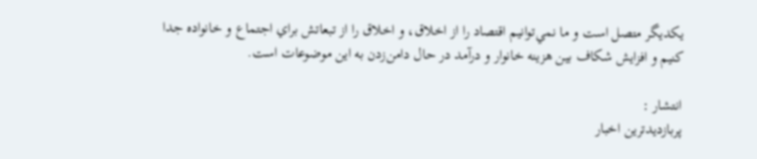يکديگر متصل است و ما نمي‌توانيم اقتصاد را از اخلاق، و اخلاق را از تبعاتش براي اجتماع و خانواده جدا کنيم و افزايش شکاف بين هزينه خانوار و درآمد در حال دامن‌زدن به اين موضوعات است.

انتشار :
پربازدیدترین اخبار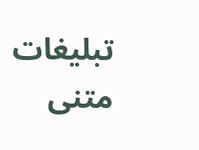تبلیغات متنی